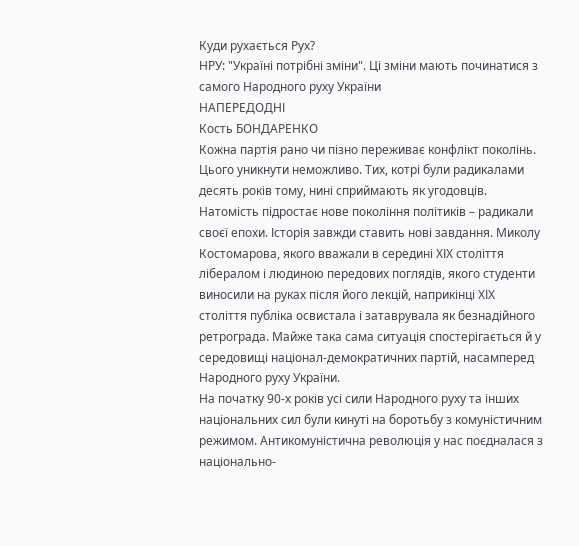Куди рухається Рух?
НРУ: "Україні потрібні зміни". Ці зміни мають починатися з самого Народного руху України
НАПЕРЕДОДНІ
Кость БОНДАРЕНКО
Кожна партія рано чи пізно переживає конфлікт поколінь. Цього уникнути неможливо. Тих, котрі були радикалами десять років тому, нині сприймають як угодовців. Натомість підростає нове покоління політиків – радикали своєї епохи. Історія завжди ставить нові завдання. Миколу Костомарова, якого вважали в середині ХІХ століття лібералом і людиною передових поглядів, якого студенти виносили на руках після його лекцій, наприкінці ХІХ століття публіка освистала і затаврувала як безнадійного ретрограда. Майже така сама ситуація спостерігається й у середовищі націонал-демократичних партій, насамперед Народного руху України.
На початку 90-х років усі сили Народного руху та інших національних сил були кинуті на боротьбу з комуністичним режимом. Антикомуністична революція у нас поєдналася з національно-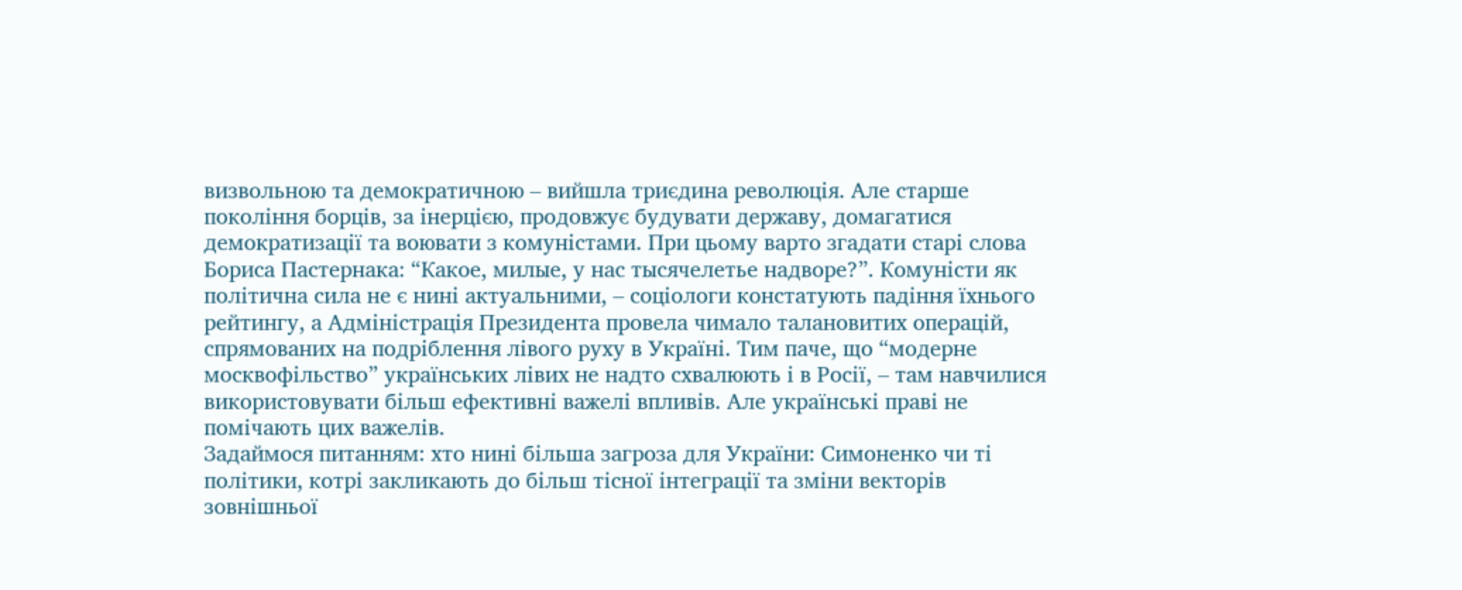визвольною та демократичною – вийшла триєдина революція. Але старше покоління борців, за інерцією, продовжує будувати державу, домагатися демократизації та воювати з комуністами. При цьому варто згадати старі слова Бориса Пастернака: “Какое, милые, у нас тысячелетье надворе?”. Комуністи як політична сила не є нині актуальними, – соціологи констатують падіння їхнього рейтингу, а Адміністрація Президента провела чимало талановитих операцій, спрямованих на подріблення лівого руху в Україні. Тим паче, що “модерне москвофільство” українських лівих не надто схвалюють і в Росії, – там навчилися використовувати більш ефективні важелі впливів. Але українські праві не помічають цих важелів.
Задаймося питанням: хто нині більша загроза для України: Симоненко чи ті політики, котрі закликають до більш тісної інтеграції та зміни векторів зовнішньої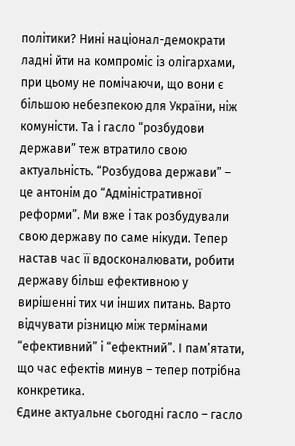політики? Нині націонал-демократи ладні йти на компроміс із олігархами, при цьому не помічаючи, що вони є більшою небезпекою для України, ніж комуністи. Та і гасло “розбудови держави” теж втратило свою актуальність. “Розбудова держави” – це антонім до “Адміністративної реформи”. Ми вже і так розбудували свою державу по саме нікуди. Тепер настав час її вдосконалювати, робити державу більш ефективною у вирішенні тих чи інших питань. Варто відчувати різницю між термінами “ефективний” і “ефектний”. І пам’ятати, що час ефектів минув – тепер потрібна конкретика.
Єдине актуальне сьогодні гасло – гасло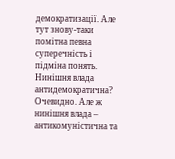демократизації. Але тут знову-таки помітна певна суперечність і підміна понять. Нинішня влада антидемократична? Очевидно. Але ж нинішня влада – антикомуністична та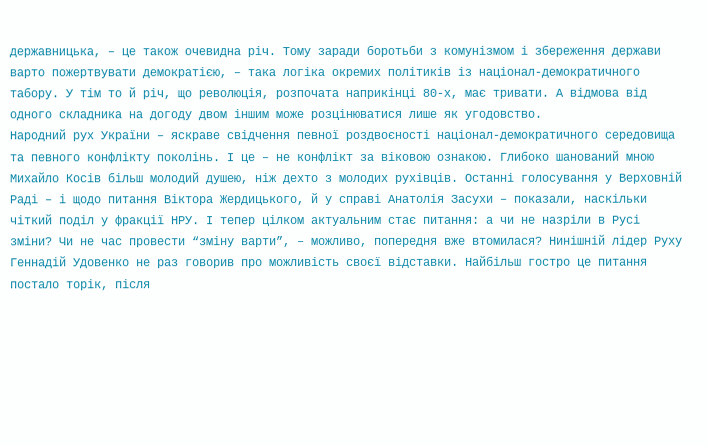державницька, – це також очевидна річ. Тому заради боротьби з комунізмом і збереження держави варто пожертвувати демократією, – така логіка окремих політиків із націонал-демократичного табору. У тім то й річ, що революція, розпочата наприкінці 80-х, має тривати. А відмова від одного складника на догоду двом іншим може розцінюватися лише як угодовство.
Народний рух України – яскраве свідчення певної роздвоєності націонал-демократичного середовища та певного конфлікту поколінь. І це – не конфлікт за віковою ознакою. Глибоко шанований мною Михайло Косів більш молодий душею, ніж дехто з молодих рухівців. Останні голосування у Верховній Раді – і щодо питання Віктора Жердицького, й у справі Анатолія Засухи – показали, наскільки чіткий поділ у фракції НРУ. І тепер цілком актуальним стає питання: а чи не назріли в Русі зміни? Чи не час провести “зміну варти”, – можливо, попередня вже втомилася? Нинішній лідер Руху Геннадій Удовенко не раз говорив про можливість своєї відставки. Найбільш гостро це питання постало торік, після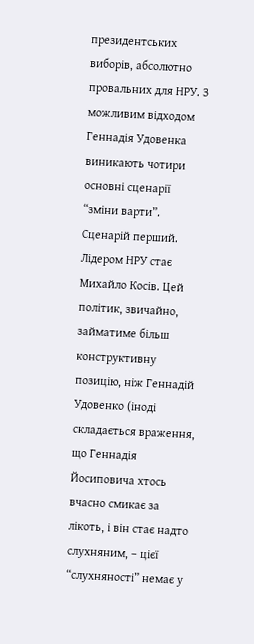президентських виборів, абсолютно провальних для НРУ. З можливим відходом Геннадія Удовенка виникають чотири основні сценарії “зміни варти”.
Сценарій перший. Лідером НРУ стає Михайло Косів. Цей політик, звичайно, займатиме більш конструктивну позицію, ніж Геннадій Удовенко (іноді складається враження, що Геннадія Йосиповича хтось вчасно смикає за лікоть, і він стає надто слухняним, – цієї “слухняності” немає у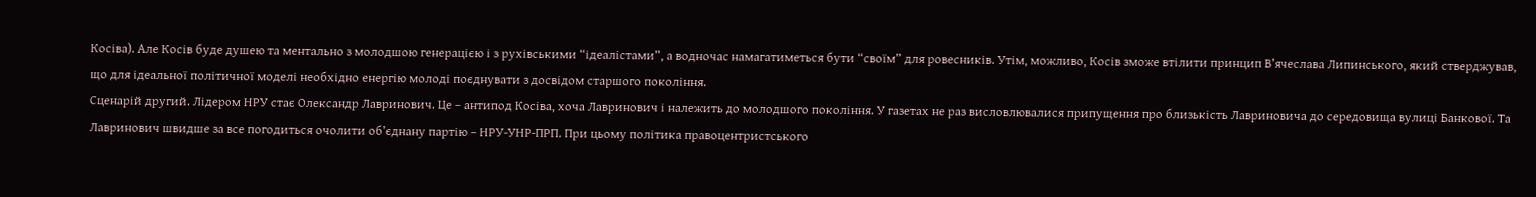Косіва). Але Косів буде душею та ментально з молодшою генерацією і з рухівськими “ідеалістами”, а водночас намагатиметься бути “своїм” для ровесників. Утім, можливо, Косів зможе втілити принцип В’ячеслава Липинського, який стверджував, що для ідеальної політичної моделі необхідно енергію молоді поєднувати з досвідом старшого покоління.
Сценарій другий. Лідером НРУ стає Олександр Лавринович. Це – антипод Косіва, хоча Лавринович і належить до молодшого покоління. У газетах не раз висловлювалися припущення про близькість Лавриновича до середовища вулиці Банкової. Та Лавринович швидше за все погодиться очолити об’єднану партію – НРУ-УНР-ПРП. При цьому політика правоцентристського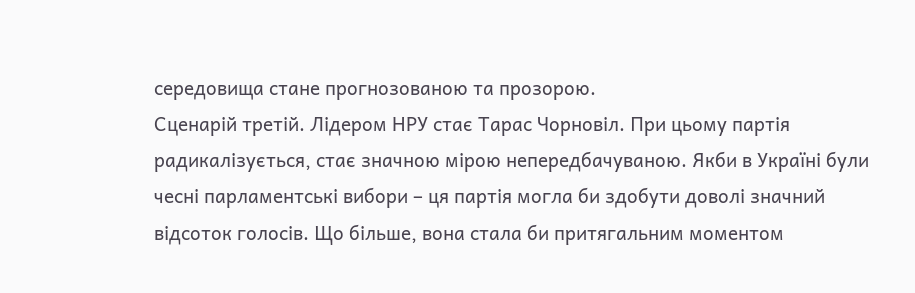середовища стане прогнозованою та прозорою.
Сценарій третій. Лідером НРУ стає Тарас Чорновіл. При цьому партія радикалізується, стає значною мірою непередбачуваною. Якби в Україні були чесні парламентські вибори – ця партія могла би здобути доволі значний відсоток голосів. Що більше, вона стала би притягальним моментом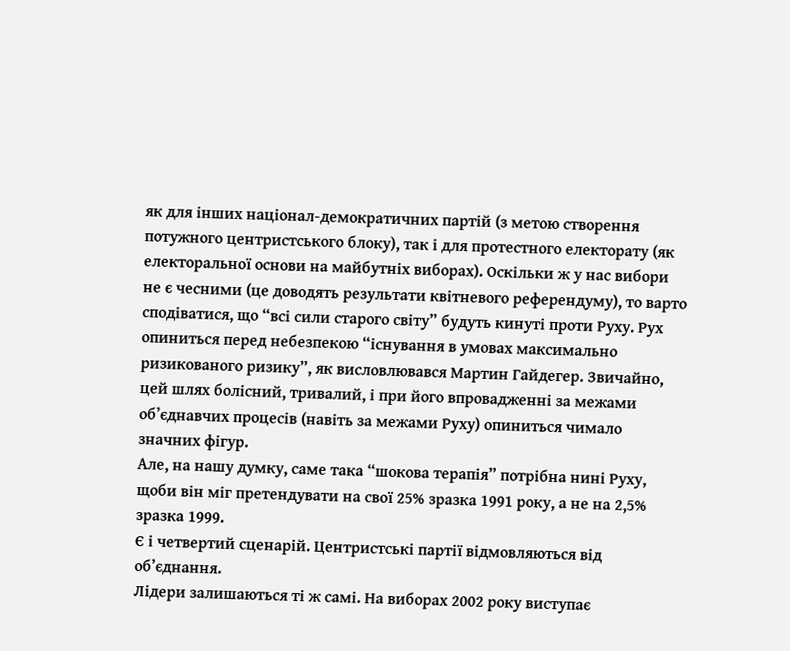як для інших націонал-демократичних партій (з метою створення потужного центристського блоку), так і для протестного електорату (як електоральної основи на майбутніх виборах). Оскільки ж у нас вибори не є чесними (це доводять результати квітневого референдуму), то варто сподіватися, що “всі сили старого світу” будуть кинуті проти Руху. Рух опиниться перед небезпекою “існування в умовах максимально ризикованого ризику”, як висловлювався Мартин Гайдегер. Звичайно, цей шлях болісний, тривалий, і при його впровадженні за межами
об’єднавчих процесів (навіть за межами Руху) опиниться чимало значних фігур.
Але, на нашу думку, саме така “шокова терапія” потрібна нині Руху, щоби він міг претендувати на свої 25% зразка 1991 року, а не на 2,5% зразка 1999.
Є і четвертий сценарій. Центристські партії відмовляються від об’єднання.
Лідери залишаються ті ж самі. На виборах 2002 року виступає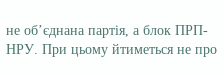не об’єднана партія, а блок ПРП-НРУ. При цьому йтиметься не про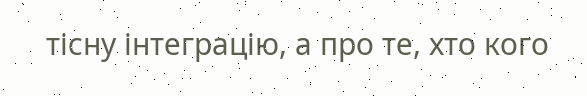тісну інтеграцію, а про те, хто кого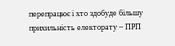перепрацює і хто здобуде більшу прихильність електорату – ПРП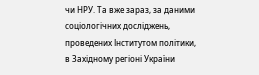чи НРУ. Та вже зараз, за даними соціологічних досліджень, проведених Інститутом політики, в Західному регіоні України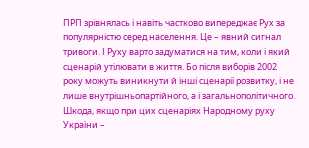ПРП зрівнялась і навіть частково випереджає Рух за популярністю серед населення. Це – явний сигнал тривоги. І Руху варто задуматися на тим, коли і який сценарій утілювати в життя. Бо після виборів 2002 року можуть виникнути й інші сценарії розвитку, і не лише внутрішньопартійного, а і загальнополітичного.
Шкода, якщо при цих сценаріях Народному руху України –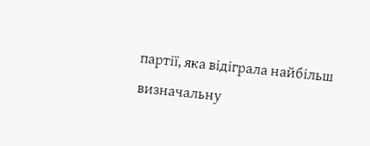партії, яка відіграла найбільш визначальну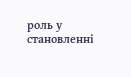роль у становленні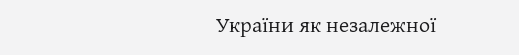України як незалежної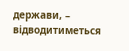держави, – відводитиметься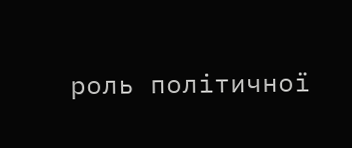роль політичної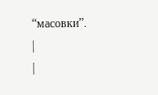“масовки”.
|
|